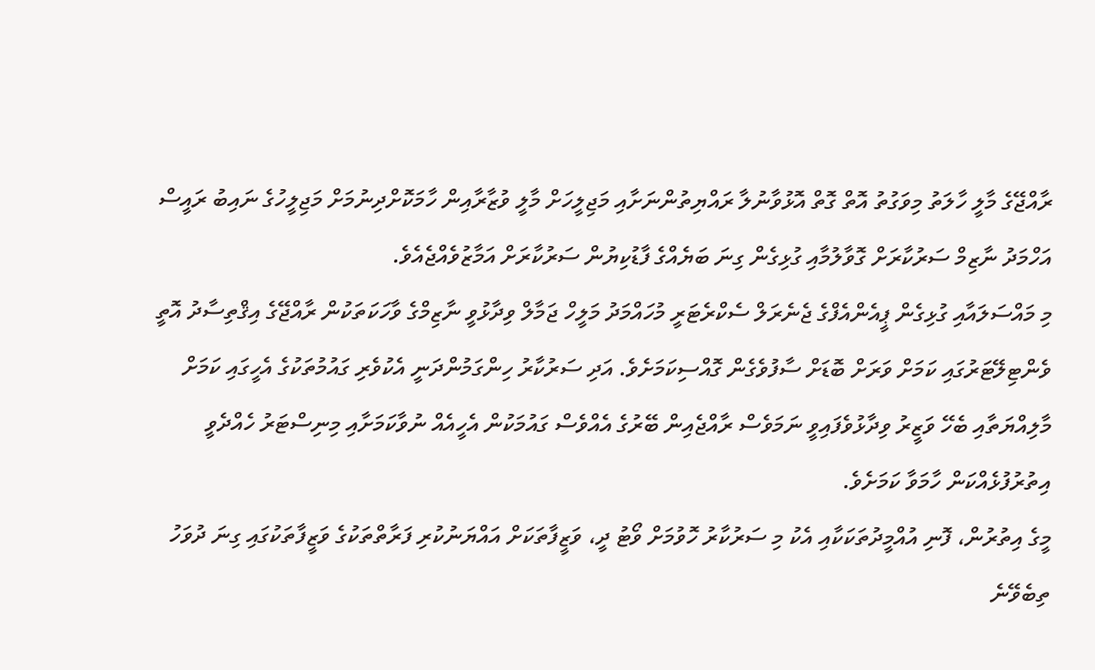ރާއްޖޭގެ މާލީ ހާލަތު މިވަގުތު އޮތް ގޮތް އޮޅުވާނުލާ ރައްޔިތުންނަށާއި މަޖިލީހަށް މާލީ ވުޒާރާއިން ހާމަކޮށްދިނުމަށް މަޖިލީހުގެ ނައިބު ރައީސް އަހްމަދު ނާޒިމް ސަރުކާރަށް ގޮވާލުމާއި ގުޅިގެން ގިނަ ބަޔެއްގެ ފާޑުކިޔުން ސަރުކާރަށް އަމާޒުވެއްޖެއެވެ.
މި މައްސަލައާއި ގުޅިގެން ޕީއެންއެފްގެ ޖެނެރަލް ސެކްރެޓަރީ މުހައްމަދު މަލީހް ޖަމާލް ވިދާޅުވީ ނާޒިމްގެ ވާހަކަތަކުން ރާއްޖޭގެ އިޤްތިސާދު އޮތީ ވެންޓިލޭޓަރުގައި ކަމަށް ވަރަށް ބޮޑަށް ސާފުވެގެން ގޮއްސިކަމަށެވެ. އަދި ސަރުކާރު ހިންގަމުންދަނީ އެކުވެރި ގައުމުތަކުގެ އެހީގައި ކަމަށް މާލިއްޔަތާއި ބެހޭ ވަޒީރު ވިދާޅުވެފައިވީ ނަމަވެސް ރާއްޖެއިން ބޭރުގެ އެއްވެސް ގައުމަކުން އެހީއެއް ނުވާކަމަށާއި މިނިސްޓަރު ހެއްދެވީ އިތުރުފުޅެއްކަން ހާމަވާ ކަމަށެވެ.
މީގެ އިތުރުން، ފޮނި އުއްމީދުތަކަކާއި އެކު މި ސަރުކާރު ހޮވުމަށް ވޯޓު ދީ، ވަޒީފާތަކަށް އައްޔަނުކުރި ފަރާތްތަކުގެ ވަޒީފާތަކުގައި ގިނަ ދުވަހު ތިބެވޭނެ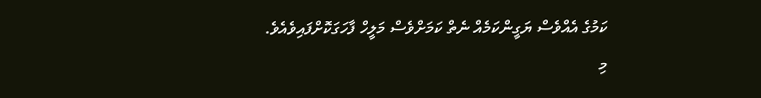ކަމުގެ އެއްވެސް ޔަގީންކަމެއް ނެތް ކަމަށްވެސް މަލީހް ފާހަގަކޮށްފައިވެއެވެ.
މި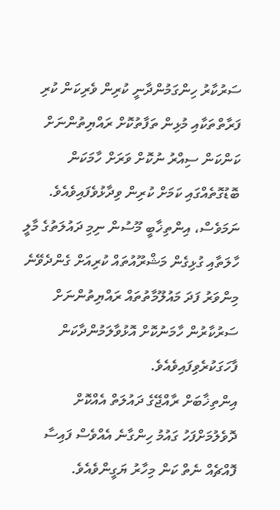ސަރުކާރު ހިންގަމުންދާނީ ކުރިން ވެރިކަން ކުރި ފަރާތްތަކާއި މުޅިން ތަފާތުކޮށް ރައްޔިތުންނަށް ކަންކަން ސިއްރު ނުކޮށް ވަރަށް ހާމަކަން ބޮޑުގޮތެއްގައި ކަމަށް ކުރިން ވިދާޅުވެފައިވެއެވެ. ނަމަވެސް، އިންތިޚާބީ މޫސުން ނިމި ދައުލަތުގެ މާލީ ހާލަތާއި ގުޅިގެން މަޝްރޫއުތައް ކުރިއަށް ގެންދެވޭނެ މިންވަރު ފަދަ މައުލޫމާތުތައް ރައްޔިތުންނަށް ސަރުކާރުން ހާމަނުކޮށް އޮޅުވާލަމުންދާކަން ފާހަގަކުރެވިފައިވެއެވެ.
އިންތިޚާބަށް ރާއްޖޭގެ ދައުލަތް އެއްކޮށް ދޮވެލުމަށްފަހު ގައުމު ހިންގާނެ އެއްވެސް ފައިސާ ފޮއްޗެއް ނެތް ކަން މިހާރު ޔަގީންވެއެވެ.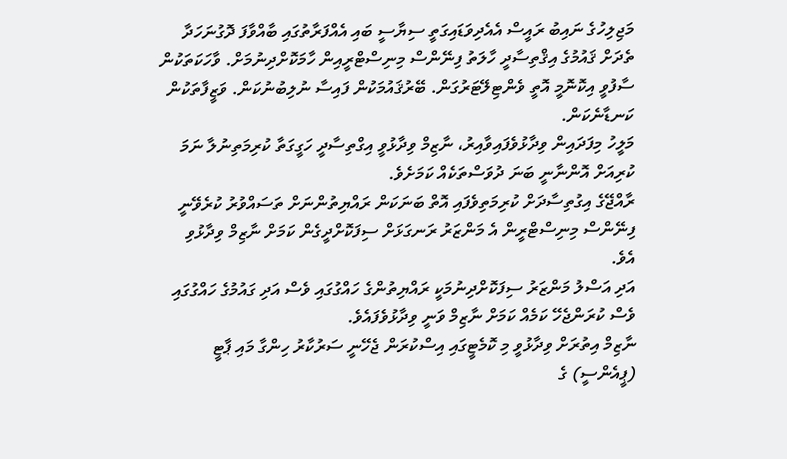މަޖިލިހުގެ ނައިބު ރައީސް އެއެދިވަޑައިގަތީ ސިޔާސީ ބައި އެއްފަރާތުގައި ބާއްވާފަ ދޮގުނަހަދާ ތެދަށް ޤައުމުގެ އިޤްތިސާދީ ހާލަތު ފިނޭންސް މިނިސްޓްރީއިން ހާމަކޮށްދިނުމަށް. ވާހަކަތަކުން ސާފުވީ އިކޮނޮމީ އޮތީ ވެންޓިލޭޓަރުގަން. ބޭރުޤައުމަކުން ފައިސާ ނުލިބުނުކަން. ވަޒީފާތަކުން ކަނޑާނެކަން.
މަލީހު މިފަދައިން ވިދާޅުވެފައިވާއިރު، ނާޒިމް ވިދާޅުވީ އިގްތިސާދީ ހަގީގަތާ ކުރިމަތިނުލާ ނަމަ ކުރިއަށް އޮންނާނީ ބަނަ ދުވަސްތަކެއް ކަމަށެވެ.
ރާއްޖޭގެ އިގުތިސާދަށް ކުރިމަތިވެފައި އޮތް ބަނަކަން ރައްޔިތުންނަށް ތަސައްވުރު ކުރެވޭނީ ފިނޭންސް މިނިސްޓްރީން އެ މަންޒަރު ރަނގަޅަށް ސިފަކޮށްދީގެން ކަމަށް ނާޒިމް ވިދާޅުވި އެވެ.
އަދި އަސްލު މަންޒަރު ސިފަކޮށްދިނުމަކީ ރައްޔިތުންގެ ހައްގުގައި ވެސް އަދި ގައުމުގެ ހައްގުގައި ވެސް ކުރަންޖެހޭ ކަމެއް ކަމަށް ނާޒިމް ވަނީ ވިދާޅުވެފައެވެ.
ނާޒިމް އިތުރަށް ވިދާޅުވީ މި ކޮމެޓީގައި އިސްކުރަން ޖެހޭނީ ސަރުކާރު ހިންގާ މައި ޕާޓީ (ޕީއެންސީ) ގެ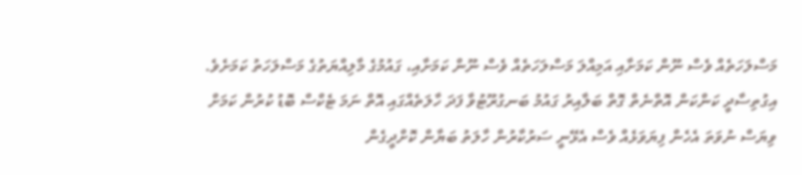މަސްލަހަތެއް ވެސް ނޫން ކަމަށާއި އަމިއްލަ މަސްލަހަތެއް ވެސް ނޫން ކަމަށާއި، ގައުމުގެ މާލިއްޔަތުގެ މަސްލަހަތު ކަމަށެވެ.
އިގުތިސާދީ ކަންކަން އޮތްނެތް ގޮތް ބަލާއިރު ގައުމު ބަނގުރޫޓުވާ ފަދަ ހާލަތެއްގައި އޮތް ނަމަ ޓެކްސް ބޮޑު ކުރުން ކަމަށް ވިޔަސް ނުވަތަ އެހެން ފިޔަވަޅެއް ވެސް އެޅޭނީ ސަރުކާރުން ހާލަތު ބަޔާން ކޮށްދީގެން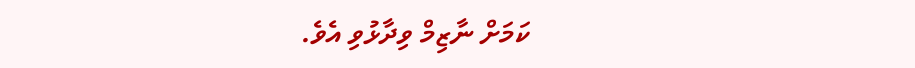ކަމަށް ނާޒިމް ވިދާޅުވި އެވެ.